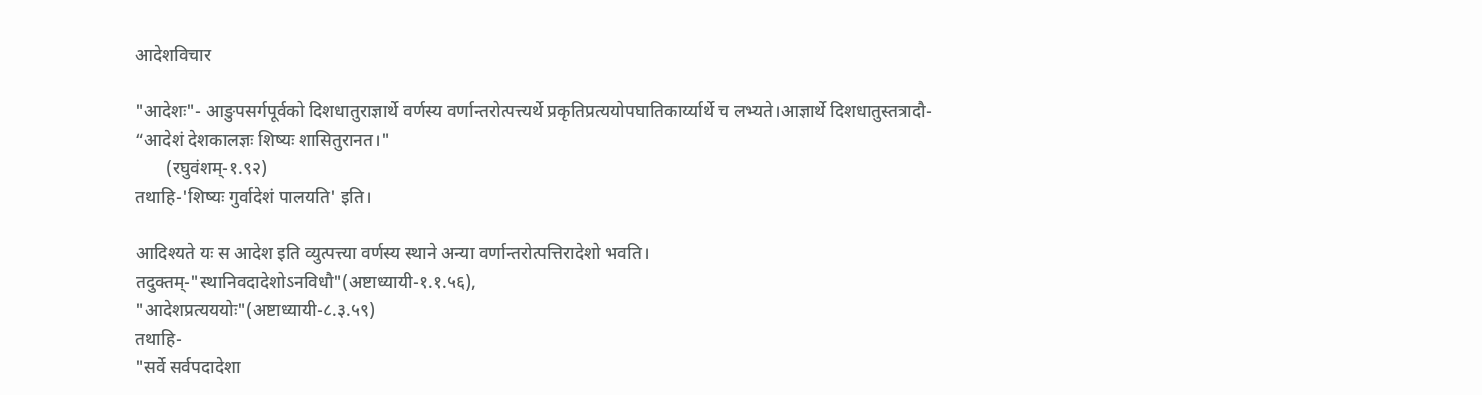आदेशविचार

"आदेशः"- आङुपसर्गपूर्वको दिशधातुराज्ञार्थे वर्णस्य वर्णान्तरोत्पत्त्यर्थे प्रकृतिप्रत्ययोपघातिकार्य्यार्थे च लभ्यते।आज्ञार्थे दिशधातुस्तत्रादौ-
“आदेशं देशकालज्ञः शिष्यः शासितुरानत।"
       (रघुवंशम्-१.९२)
तथाहि-'शिष्यः गुर्वादेशं पालयति' इति।

आदिश्यते यः स आदेश इति व्युत्पत्त्या वर्णस्य स्थाने अन्या वर्णान्तरोत्पत्तिरादेशो भवति।
तदुक्तम्-"स्थानिवदादेशोऽनविधौ"(अष्टाध्यायी-१.१.५६),
"आदेशप्रत्यययोः"(अष्टाध्यायी-८.३.५९)
तथाहि-
"सर्वे सर्वपदादेशा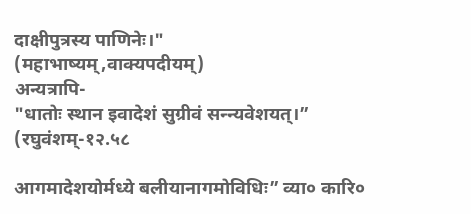दाक्षीपुत्रस्य पाणिनेः।"
(महाभाष्यम्,वाक्यपदीयम्)
अन्यत्रापि-
"धातोः स्थान इवादेशं सुग्रीवं सन्न्यवेशयत्।”
(रघुवंशम्-१२.५८

आगमादेशयोर्मध्ये बलीयानागमोविधिः” व्या० कारि०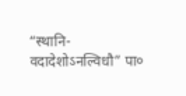“स्थानि- वदादेशोऽनल्विधौ” पा०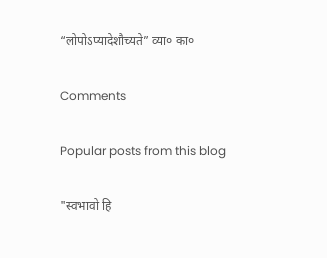“लोपोऽप्यादेशौच्यते” व्या० का०

Comments

Popular posts from this blog

"स्वभावो हि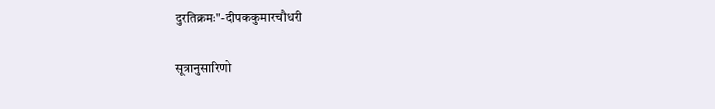दुरतिक्रमः"-दीपककुमारचौधरी

सूत्रानुसारिणो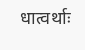धात्वर्थाः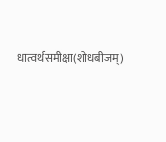धात्वर्थसमीक्षा(शोधबीजम्)